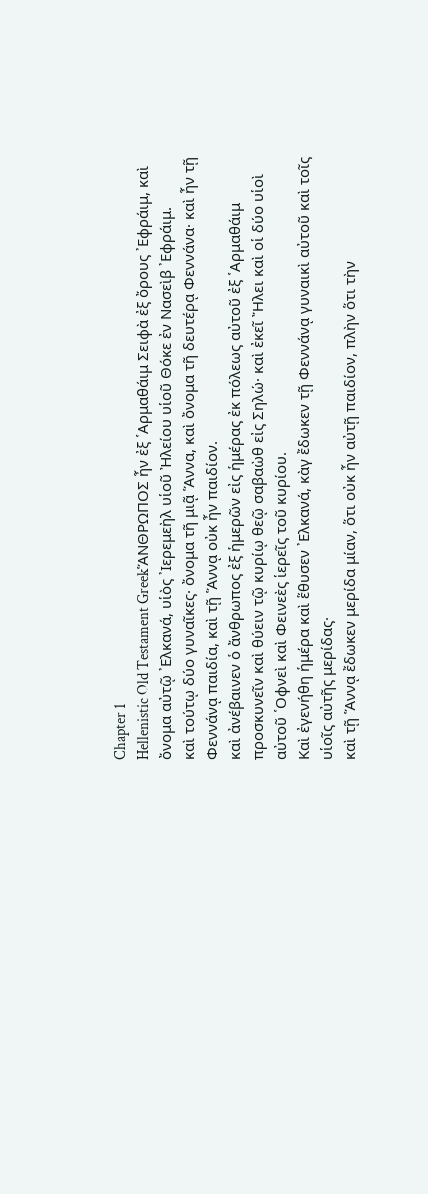Chapter 1
Hellenistic Old Testament GreekἍΝΘΡΩΠΟΣ ἦν ἐξ ῾Αρμαθάιμ Σειφὰ ἐξ ὄρους ᾿Εφράιμ, καὶ ὄνομα αὐτῷ ᾿Ελκανά, υἱὸς ᾿Ιερεμεὴλ υἱοῦ Ἠλείου υἱοῦ Θόκε ἐν Νασεὶβ ᾿Εφράιμ.
καὶ τούτῳ δύο γυναῖκες· ὄνομα τῆ μιᾷ Ἅννα, καὶ ὄνομα τῆ δευτέρᾳ Φεννάνα· καὶ ἦν τῇ Φεννάνᾳ παιδία, καὶ τῇ Ἅννᾳ οὐκ ἦν παιδίον.
καὶ ἀνέβαινεν ὁ ἄνθρωπος ἐξ ἡμερῶν εἰς ἡμέρας ἐκ πόλεως αὐτοῦ ἐξ ῾Αρμαθάιμ προσκυνεῖν καὶ θύειν τῷ κυρίῳ θεῷ σαβαὼθ εἰς Σηλώ· καὶ ἐκεῖ Ἤλει καὶ οἱ δύο υἱοὶ αὐτοῦ ῾Οφνεὶ καὶ Φεινεὲς ἱερεῖς τοῦ κυρίου.
Καὶ ἐγενήθη ἡμέρα καὶ ἕθυσεν ᾿Ελκανά, κὰγ ἔδωκεν τῇ Φεννάνᾳ γυναικὶ αὐτοῦ καὶ τοῖς υἱοῖς αὐτῆς μερίδας·
καὶ τῇ Ἅννᾳ ἔδωκεν μερίδα μίαν, ὅτι οὐκ ἦν αὐτῇ παιδίον, πλὴν ὅτι τὴν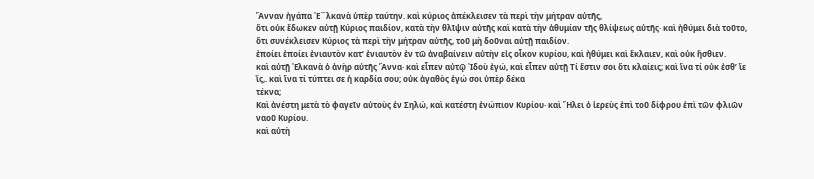Ἅνναν ἠγάπα ᾿Ε΅λκανὰ ὑπὲρ ταύτην. καὶ κύριος ἀπέκλεισεν τὰ περὶ τὴν μήτραν αὐτῆς,
ὅτι οὐκ ἔδωκεν αὐτῇ Κύριος παιδίον, κατὰ τὴν θλῖψιν αὐτῆς καὶ κατὰ τὴν ἀθυμίαν τῆς θλίψεως αὐτῆς· καὶ ἠθύμει διὰ τοῦτο, ὅτι συνέκλεισεν Κύριος τὰ περὶ τὴν μήτραν αὐτῆς, τοῦ μὴ δοῦναι αὐτῇ παιδίον.
ἐποίει ἐποίει ἐνιαυτὸν κατ’ ἐνιαυτὸν ἐν τῶ ἀναβαίνειν αὐτὴν εἰς οἶκον κυρίου, καὶ ἠθύμει καὶ ἔκλαιεν, καὶ οὐκ ἤσθιεν.
καὶ αὐτῇ ᾿Ελκανὰ ὁ ἀνὴρ αὐτῆς Ἅννα· καὶ εἶπεν αὐτῷ ᾿Ιδοὺ ἐγώ, καὶ εἶπεν αὐτῇ Τί ἔστιν σοι ὅτι κλαίεις; καὶ ἵνα τί οὐκ ἐσθ’ ἴε ἲς,. καὶ ἵνα τί τύπτει σε ἡ καρδία σου; οὐκ ἀγαθὸς ἐγώ σοι ὑπὲρ δέκα
τέκνα;
Καὶ ἀνέστη μετὰ τὸ φαγεῖν αὐτοὺς ἐν Σηλώ, καὶ κατέστη ἐνώπιον Κυρίου· καὶ Ἤλει ὁ ἱερεὺς ἐπὶ τοῦ δίφρου ἐπὶ τῶν φλιῶν ναοῦ Κυρίου.
καὶ αὐτὴ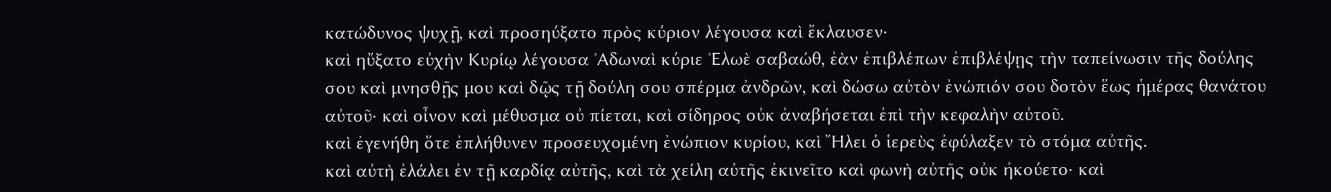κατώδυνος ψυχῇ, καὶ προσηύξατο πρὸς κύριον λέγουσα καὶ ἔκλαυσεν·
καὶ ηὔξατο εὐχὴν Κυρίῳ λέγουσα ᾿Αδωναὶ κύριε ᾿Ελωὲ σαβαώθ, ἐὰν ἐπιβλέπων ἐπιβλέψῃς τὴν ταπείνωσιν τῆς δούλης σου καὶ μνησθῇς μου καὶ δῷς τῇ δούλη σου σπέρμα ἀνδρῶν, καὶ δώσω αὐτὸν ἐνώπιόν σου δοτὸν ἕως ἡμέρας θανάτου αὐτοῦ· καὶ οἶνον καὶ μέθυσμα οὐ πίεται, καὶ σίδηρος οὐκ ἀναβήσεται ἐπὶ τὴν κεφαλὴν αὐτοῦ.
καὶ ἐγενήθη ὅτε ἐπλήθυνεν προσευχομένη ἐνώπιον κυρίου, καὶ Ἤλει ὁ ἱερεὺς ἐφύλαξεν τὸ στόμα αὐτῆς.
καὶ αὐτὴ ἐλάλει ἐν τῇ καρδίᾳ αὐτῆς, καὶ τὰ χείλη αὐτῆς ἐκινεῖτο καὶ φωνὴ αὐτῆς οὐκ ἠκούετο· καὶ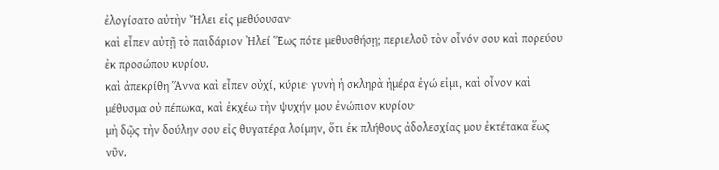ἐλογίσατο αὐτὴν Ἤλει εἰς μεθύουσαν·
καὶ εἶπεν αὐτῇ τὸ παιδάριον ᾿Ηλεί Ἕως πότε μεθυσθήσῃ; περιελοῦ τὸν οἶνόν σου καὶ πορεύου ἐκ προσώπου κυρίου.
καὶ ἀπεκρίθη Ἅννα καὶ εἶπεν οὐχί, κύριε· γυνὴ ἡ σκληρὰ ἡμέρα ἐγώ εἰμι, καὶ οἶνον καὶ μέθυσμα οὐ πέπωκα, καὶ ἐκχέω τὴν ψυχήν μου ἐνώπιον κυρίου·
μὴ δῷς τὴν δούλην σου εἰς θυγατέρα λοίμην, ὅτι ἐκ πλήθους ἀδολεσχίας μου ἐκτέτακα ἕως νῦν.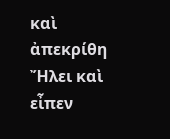καὶ ἀπεκρίθη Ἤλει καὶ εἶπεν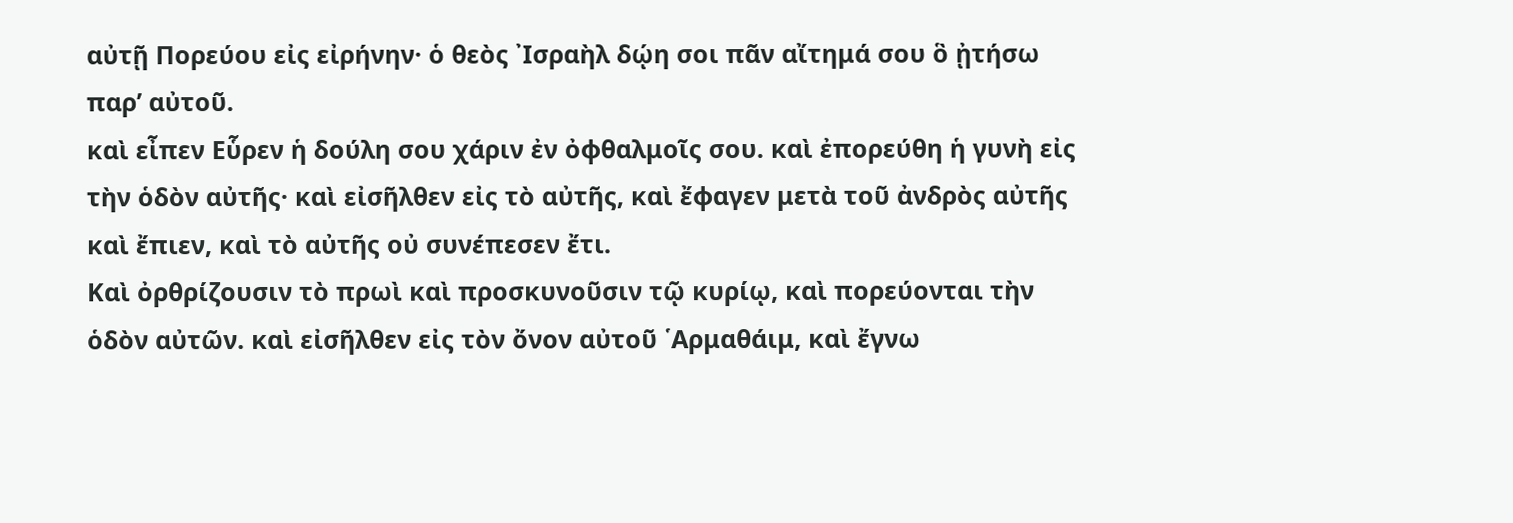αὐτῇ Πορεύου εἰς εἰρήνην· ὁ θεὸς ᾿Ισραὴλ δῴη σοι πᾶν αἴτημά σου ὃ ᾐτήσω παρ’ αὐτοῦ.
καὶ εἶπεν Εὗρεν ἡ δούλη σου χάριν ἐν ὀφθαλμοῖς σου. καὶ ἐπορεύθη ἡ γυνὴ εἰς τὴν ὁδὸν αὐτῆς· καὶ εἰσῆλθεν εἰς τὸ αὐτῆς, καὶ ἔφαγεν μετὰ τοῦ ἀνδρὸς αὐτῆς καὶ ἔπιεν, καὶ τὸ αὐτῆς οὐ συνέπεσεν ἔτι.
Καὶ ὀρθρίζουσιν τὸ πρωὶ καὶ προσκυνοῦσιν τῷ κυρίῳ, καὶ πορεύονται τὴν ὁδὸν αὐτῶν. καὶ εἰσῆλθεν εἰς τὸν ὄνον αὐτοῦ ῾Αρμαθάιμ, καὶ ἔγνω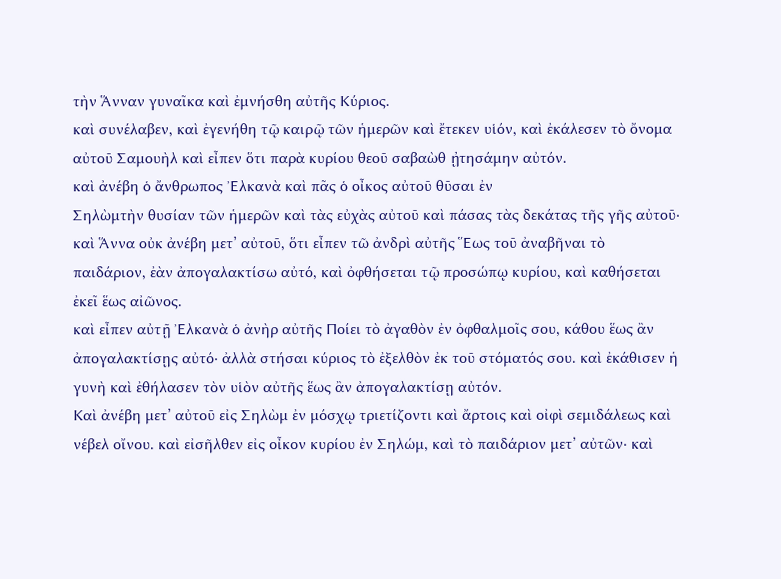τὴν Ἅνναν γυναῖκα καὶ ἐμνήσθη αὐτῆς Κύριος.
καὶ συνέλαβεν, καὶ ἐγενήθη τῷ καιρῷ τῶν ἡμερῶν καὶ ἔτεκεν υἱόν, καὶ ἐκάλεσεν τὸ ὄνομα αὐτοῦ Σαμουὴλ καὶ εἶπεν ὅτι παρὰ κυρίου θεοῦ σαβαὼθ ᾐτησάμην αὐτόν.
καὶ ἀνέβη ὁ ἄνθρωπος ᾿Ελκανὰ καὶ πᾶς ὁ οἶκος αὐτοῦ θῦσαι ἐν
Σηλὼμτὴν θυσίαν τῶν ἡμερῶν καὶ τὰς εὐχὰς αὐτοῦ καὶ πάσας τὰς δεκάτας τῆς γῆς αὐτοῦ·
καὶ Ἅννα οὐκ ἀνέβη μετ’ αὐτοῦ, ὅτι εἶπεν τῶ ἀνδρὶ αὐτῆς Ἕως τοῦ ἀναβῆναι τὸ παιδάριον, ἐὰν ἀπογαλακτίσω αὐτό, καὶ ὀφθήσεται τῷ προσώπῳ κυρίου, καὶ καθήσεται ἐκεῖ ἕως αἰῶνος.
καὶ εἶπεν αὐτῇ ᾿Ελκανὰ ὁ ἀνὴρ αὐτῆς Ποίει τὸ ἀγαθὸν ἐν ὀφθαλμοῖς σου, κάθου ἕως ἂν ἀπογαλακτίσῃς αὐτό· ἀλλὰ στήσαι κύριος τὸ ἐξελθὸν ἐκ τοῦ στόματός σου. καὶ ἐκάθισεν ἡ γυνὴ καὶ ἐθήλασεν τὸν υἱὸν αὐτῆς ἕως ἂν ἀπογαλακτίσῃ αὐτόν.
Καὶ ἀνέβη μετ’ αὐτοῦ εἰς Σηλὼμ ἐν μόσχῳ τριετίζοντι καὶ ἄρτοις καὶ οἰφὶ σεμιδάλεως καὶ νέβελ οἴνου. καὶ εἰσῆλθεν εἰς οἶκον κυρίου ἐν Σηλώμ, καὶ τὸ παιδάριον μετ’ αὐτῶν· καὶ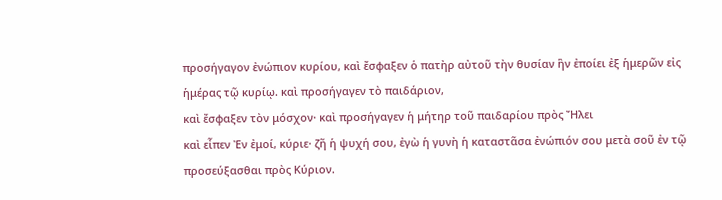προσήγαγον ἐνώπιον κυρίου, καὶ ἔσφαξεν ὁ πατὴρ αὐτοῦ τὴν θυσίαν ἣν ἐποίει ἐξ ἡμερῶν εἰς ἡμέρας τῷ κυρίῳ. καὶ προσήγαγεν τὸ παιδάριον,
καὶ ἔσφαξεν τὸν μόσχον· καὶ προσήγαγεν ἡ μήτηρ τοῦ παιδαρίου πρὸς Ἤλει
καὶ εἶπεν Ἐν ἐμοί, κύριε· ζῆ ἡ ψυχή σου, ἐγὼ ἡ γυνὴ ἡ καταστᾶσα ἐνώπιόν σου μετὰ σοῦ ἐν τῷ προσεύξασθαι πρὸς Κύριον.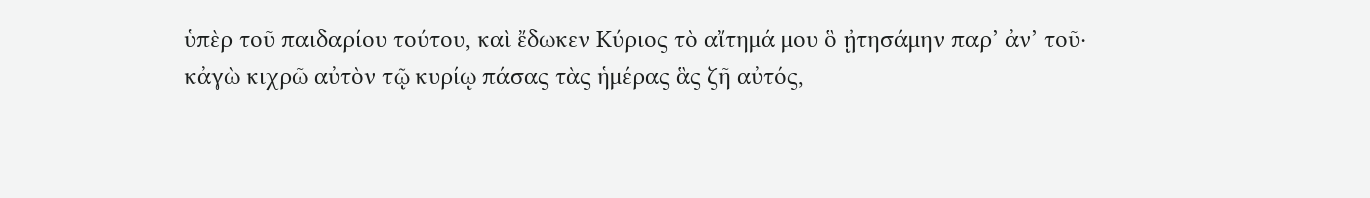ὑπὲρ τοῦ παιδαρίου τούτου, καὶ ἔδωκεν Κύριος τὸ αἴτημά μου ὃ ᾐτησάμην παρ’ ἀν’ τοῦ·
κἀγὼ κιχρῶ αὐτὸν τῷ κυρίῳ πάσας τὰς ἡμέρας ἃς ζῆ αὐτός,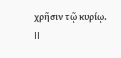χρῆσιν τῷ κυρίῳ.
II